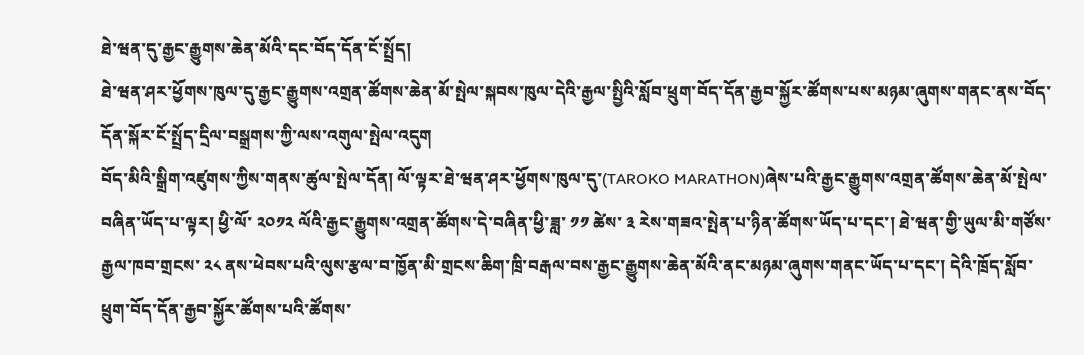ཐེ་ཝན་དུ་རྒྱང་རྒྱུགས་ཆེན་མོའི་དང་བོད་དོན་ངོ་སྤྲོད།
ཐེ་ཝན་ཤར་ཕྱོགས་ཁུལ་དུ་རྒྱང་རྒྱུགས་འགྲན་ཚོགས་ཆེན་མོ་སྤེལ་སྐབས་ཁུལ་དེའི་རྒྱལ་སྤྱིའི་སློབ་ཕྲུག་བོད་དོན་རྒྱབ་སྐྱོར་ཚོགས་པས་མཉམ་ཞུགས་གནང་ནས་བོད་དོན་སྐོར་ངོ་སྤྲོད་དྲིལ་བསྒྲགས་ཀྱི་ལས་འགུལ་སྤེལ་འདུག
བོད་མིའི་སྒྲིག་འཛུགས་ཀྱིས་གནས་ཚུལ་སྤེལ་དོན། ལོ་ལྟར་ཐེ་ཝན་ཤར་ཕྱོགས་ཁུལ་དུ་(TAROKO MARATHON)ཞེས་པའི་རྒྱང་རྒྱུགས་འགྲན་ཚོགས་ཆེན་མོ་སྤེལ་བཞིན་ཡོད་པ་ལྟར། ཕྱི་ལོ་ ༢༠༡༢ ལོའི་རྒྱང་རྒྱུགས་འགྲན་ཚོགས་དེ་བཞིན་ཕྱི་ཟླ་ ༡༡ ཚེས་ ༣ རེས་གཟའ་སྤེན་པ་ཉིན་ཚོགས་ཡོད་པ་དང་། ཐེ་ཝན་གྱི་ཡུལ་མི་གཙོས་རྒྱལ་ཁབ་གྲངས་ ༢༨ ནས་ཕེབས་པའི་ལུས་རྩལ་བ་ཁྱོན་མི་གྲངས་ཆིག་ཁྲི་བརྒལ་བས་རྒྱང་རྒྱུགས་ཆེན་མོའི་ནང་མཉམ་ཞུགས་གནང་ཡོད་པ་དང་། དེའི་ཁྲོད་སློབ་ཕྲུག་བོད་དོན་རྒྱབ་སྐྱོར་ཚོགས་པའི་ཚོགས་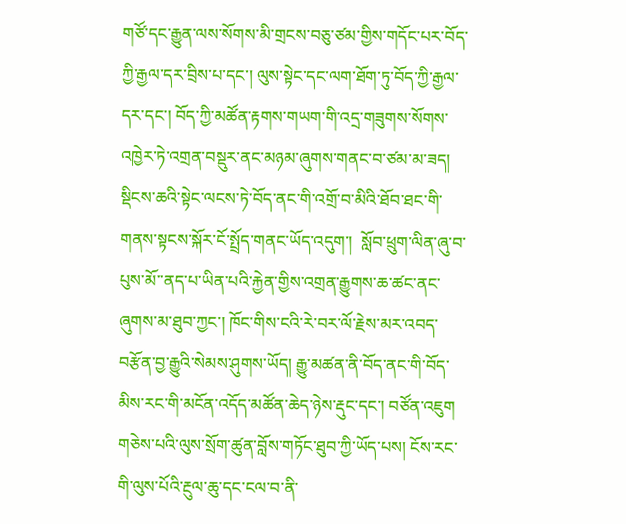གཙོ་དང་རྒྱུན་ལས་སོགས་མི་གྲངས་བཅུ་ཙམ་གྱིས་གདོང་པར་བོད་ཀྱི་རྒྱལ་དར་བྲིས་པ་དང་། ལུས་སྟེང་དང་ལག་ཐོག་ཏུ་བོད་ཀྱི་རྒྱལ་དར་དང་། བོད་ཀྱི་མཚོན་རྟགས་གཡག་གི་འདྲ་གཟུགས་སོགས་འཁྱེར་ཏེ་འགྲན་བསྡུར་ནང་མཉམ་ཞུགས་གནང་བ་ཙམ་མ་ཟད། སྡིངས་ཆའི་སྟེང་ལངས་ཏེ་བོད་ནང་གི་འགྲོ་བ་མིའི་ཐོབ་ཐང་གི་གནས་སྟངས་སྐོར་ངོ་སྤྲོད་གནང་ཡོད་འདུག་།  སློབ་ཕྲུག་ལིན་ཞུ་བ་པུས་མོ་་ནད་པ་ཡིན་པའི་རྐྱེན་གྱིས་འགྲན་རྒྱུགས་ཆ་ཚང་ནང་ཞུགས་མ་ཐུབ་ཀྱང་། ཁོང་གིས་ངའི་རེ་བར་ལོ་རྗེས་མར་འབད་བརྩོན་བྱ་རྒྱུའི་སེམས་ཤུགས་ཡོད། རྒྱུ་མཚན་ནི་བོད་ནང་གི་བོད་མིས་རང་གི་མངོན་འདོད་མཚོན་ཆེད་ཉེས་རྡུང་དང་། བཙོན་འཇུག གཅེས་པའི་ལུས་སྲོག་ཚུན་བློས་གཏོང་ཐུབ་ཀྱི་ཡོད་པས། ངོས་རང་གི་ལུས་པོའི་རྔུལ་ཆུ་དང་ངལ་བ་ནི་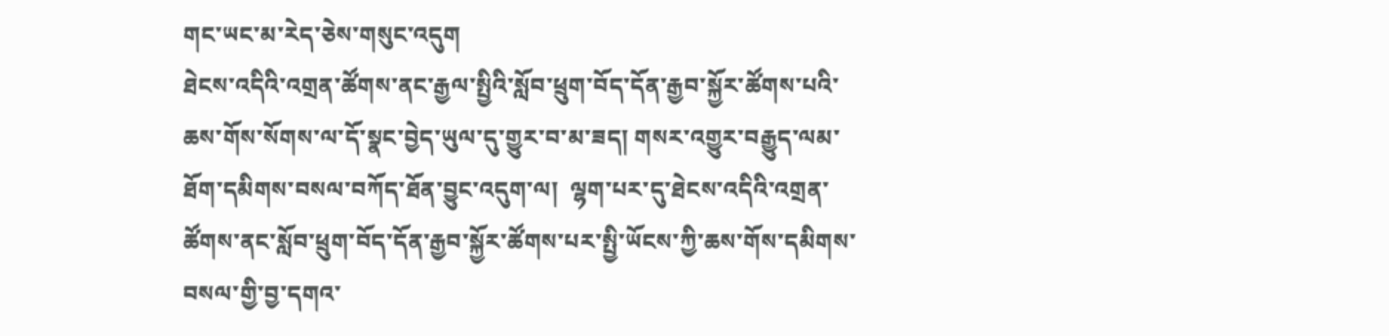གང་ཡང་མ་རེད་ཅེས་གསུང་འདུག
ཐེངས་འདིའི་འགྲན་ཚོགས་ནང་རྒྱལ་སྤྱིའི་སློབ་ཕྲུག་བོད་དོན་རྒྱབ་སྐྱོར་ཚོགས་པའི་ཆས་གོས་སོགས་ལ་དོ་སྣང་བྱེད་ཡུལ་དུ་གྱུར་བ་མ་ཟད། གསར་འགྱུར་བརྒྱུད་ལམ་ཐོག་དམིགས་བསལ་བཀོད་ཐོན་བྱུང་འདུག་ལ།  ལྷག་པར་དུ་ཐེངས་འདིའི་འགྲན་ཚོགས་ནང་སློབ་ཕྲུག་བོད་དོན་རྒྱབ་སྐྱོར་ཚོགས་པར་སྤྱི་ཡོངས་ཀྱི་ཆས་གོས་དམིགས་བསལ་གྱི་བྱ་དགའ་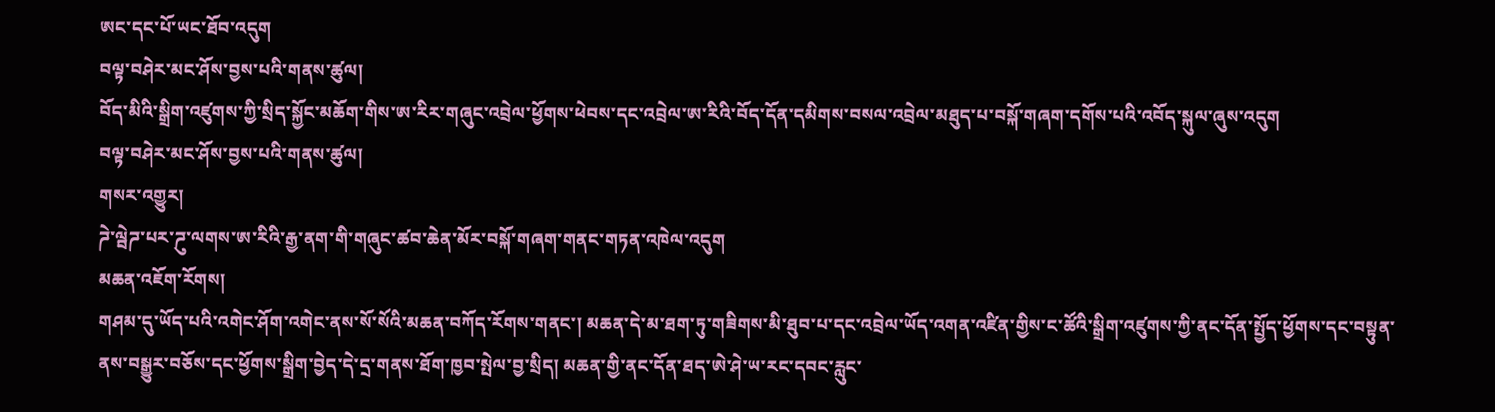ཨང་དང་པོ་ཡང་ཐོབ་འདུག
བལྟ་བཤེར་མང་ཤོས་བྱས་པའི་གནས་ཚུལ།
བོད་མིའི་སྒྲིག་འཛུགས་ཀྱི་སྲིད་སྐྱོང་མཆོག་གིས་ཨ་རིར་གཞུང་འབྲེལ་ཕྱོགས་ཕེབས་དང་འབྲེལ་ཨ་རིའི་བོད་དོན་དམིགས་བསལ་འབྲེལ་མཐུད་པ་བསྐོ་གཞག་དགོས་པའི་འབོད་སྐུལ་ཞུས་འདུག
བལྟ་བཤེར་མང་ཤོས་བྱས་པའི་གནས་ཚུལ།
གསར་འགྱུར།
ཌེ་ལྦེཌ་པར་ཌུ་ལགས་ཨ་རིའི་རྒྱ་ནག་གི་གཞུང་ཚབ་ཆེན་མོར་བསྐོ་གཞག་གནང་གཏན་འཁེལ་འདུག
མཆན་འཇོག་རོགས།
གཤམ་དུ་ཡོད་པའི་འགེང་ཤོག་འགེང་ནས་སོ་སོའི་མཆན་བཀོད་རོགས་གནང་། མཆན་དེ་མ་ཐག་ཏུ་གཟིགས་མི་ཐུབ་པ་དང་འབྲེལ་ཡོད་འགན་འཛིན་གྱིས་ང་ཚོའི་སྒྲིག་འཛུགས་ཀྱི་ནང་དོན་སྤྱོད་ཕྱོགས་དང་བསྟུན་ནས་བསྒྱུར་བཅོས་དང་ཕྱོགས་སྒྲིག་བྱེད་དེ་དྲ་གནས་ཐོག་ཁྱབ་སྤེལ་བྱ་སྲིད། མཆན་གྱི་ནང་དོན་ཐད་ཨེ་ཤེ་ཡ་རང་དབང་རླུང་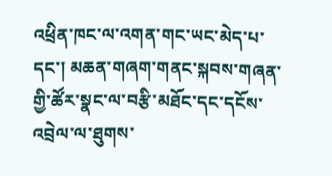འཕྲིན་ཁང་ལ་འགན་གང་ཡང་མེད་པ་དང་། མཆན་གཞག་གནང་སྐབས་གཞན་གྱི་ཚོར་སྣང་ལ་བརྩི་མཐོང་དང་དངོས་འབྲེལ་ལ་ཐུགས་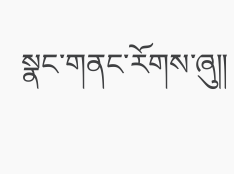སྣང་གནང་རོགས་ཞུ༎